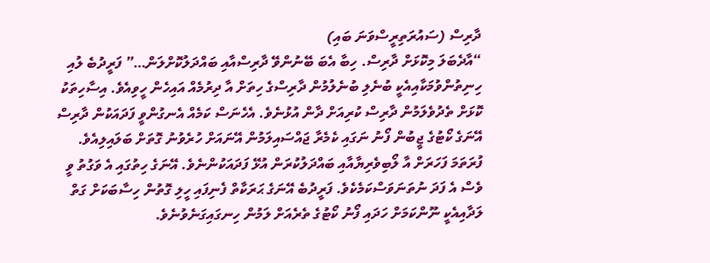ދާރިސް (ސައުރަތިރީސްވަނަ ބައި)
“އާދެބަލަ މިކޮޅަށް ދާރިސް. ހިބާ އެބަ ބޭނުންވޭ ދާރިސްއާއި ބައްދަލުކޮށްލަން…” ފަރީދުބެ ލުއި ހިނިތުންވުމަކާއިއެކީ ބުނެލި ބުނެލުމުން ދާރިސްގެ ހިތަށް އާ ދިރުމެއް އައިހެން ހީވިއެވެ. އިސާހިތަކު ކޮޅަށް ތެދުވެލަމުން ދާރިސް ކުރިއަށް ދާން އުޅުނެވެ. އެހެނަސް ކަމެއް އެނގުންވީ ފަދައަކުން ދާރިސް އޭނަގެ ކޯޓުގެ ޖީބުން ފޯނު ނަގައި ކެމެރާ ޖައްސައިލަމުން އޭނައަށް ހުރެވުނު ގޮތަށް ބަލައިލިއެވެ. ފުރަތަމަ ފަހަރަށް އާ ލޯބިވެރިޔާއާއި ބައްދަލުކުރަން އުޅޭ ފަދައަކުންނެވެ. އޭނަގެ ހިތުގައި އެ ވަގުތު ވީ ވެސް އެ ފަދަ ނުތަނަވަސްކަމެކެވެ. ފަރީދުބެ އޭނަގެ ޙަރަކާތް ފެނިފައި ހީލި ގޮތުން ހިސާބަކަށް ގަތް ލަދާއިއެކީ ނޫންކަމަށް ހަދައި ފޯނު ކޯޓުގެ ތެރެއަށް ލަމުން ހިނގައިގަނެވުނެވެ.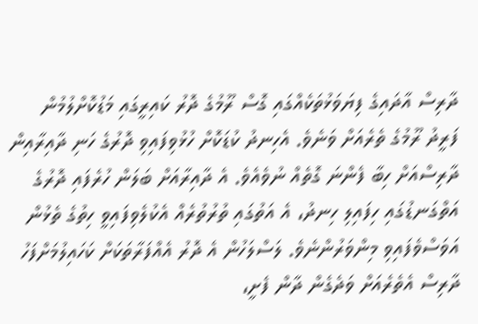ދާރިސް އާދައިގެ ފިޔަވަޅުތަކެއްގައި ގޮސް ރޫމުގެ ދޮރު ކައިރީގައި މަޑުކޮށްލުމުން ފަރީދު ރޫމުގެ ތެރެއަށް ވަނެވެ. އެހިނދު ކުޑަކޮށް ހުޅުވިފައިވި ދޮރުގެ ހަނި ދާއިރާއިން ދާރިސްއަށް ހިބާ ފެންނަ ގޮތެއް ނުވެއެވެ. އެ ދާއިރާއަށް ބަލަން ހުރެފައި ދޮރުގެ އަތްގަނޑުގައި ހިފައިލި ހިނދު، އެ އަތުގައި ތުރުތުރެއް އެކުލެވިފައިވީ ހިތުގެ ތެޅުން އަވަސްވެފައިވި މިންވަރުންނެވެ. ލަސްލަހުން އެ ދޮރު އެއްފަރާތަކަށް ކަހައިލުމަށްފަހު ދާރިސް އެތެރެއަށް ވަދެގެން ދާން ފެށީ،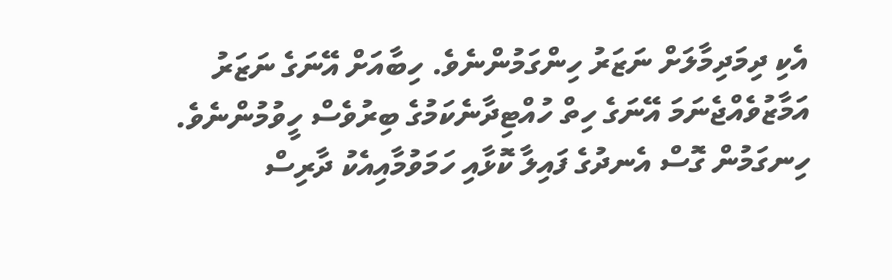އެކި ދިމަދިމާލަށް ނަޒަރު ހިންގަމުންނެވެ. ހިބާއަށް އޭނަގެ ނަޒަރު އަމާޒުވެއްޖެނަމަ އޭނަގެ ހިތް ހުއްޓިދާނެކަމުގެ ބިރުވެސް ހީވުމުންނެވެ.
ހިނގަމުން ގޮސް އެނދުގެ ފައިލާ ކޮޅާއި ހަމަވުމާއިއެކު ދާރިސް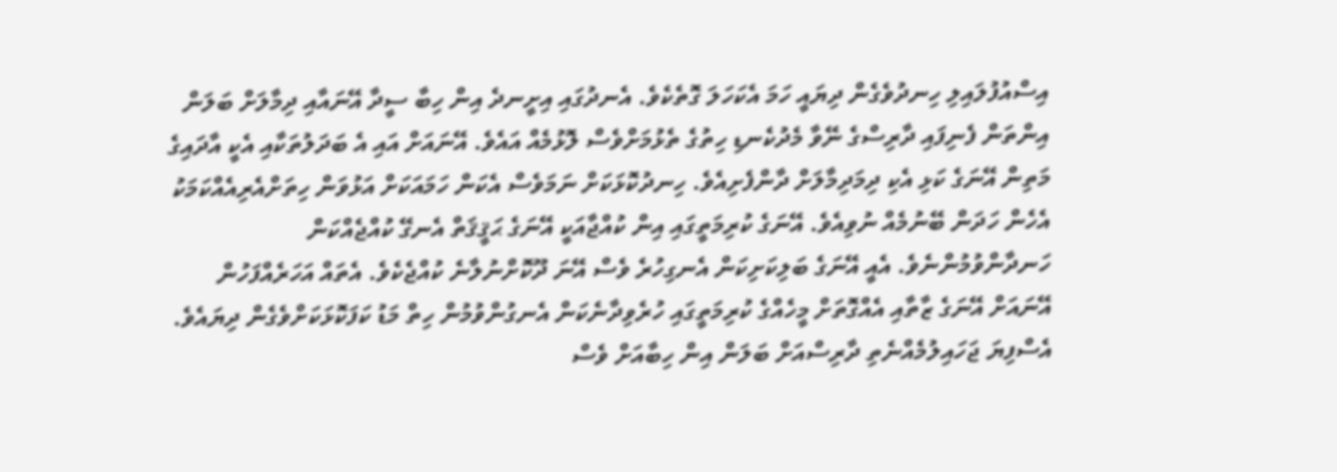އިސްއުފުލައިލި ހިނދުވެގެން ދިޔައީ ހަމަ އެކަހަލަ ގޮތެކެވެ. އެނދުގައި އިށީނދެ އިން ހިބާ ސީދާ އޭނައާއި ދިމާލަށް ބަލަން އިންތަން ފެނިފައި ދާރިސްގެ ނޭވާ މެދުކެނޑި ހިތުގެ ތެޅުމަށްވެސް ލޮޅުމެއް އައެވެ. އޭނައަށް އައި އެ ބަދަލުތަކާއި އެކީ އާދައިގެ މަތިން އޭނަގެ ކަޅި އެކި ދިމަދިމާލަށް ދާންފެށިއެވެ. ހިނދުކޮޅަކަށް ނަމަވެސް އެކަން ހަމައަކަށް އަޅުވަން ހިތަށްއެރިއެއްކަމަކު އެހެން ހަދަން ބޭނުމެއް ނުވިއެވެ. އޭނަގެ ކުރިމަތީގައި އިން ކުއްޖާއަކީ އޭނަގެ ޙަޤީޤަތް އެނގޭ ކުއްޖެއްކަން ހަނދާންވުމުންނެވެ. އެއީ އޭނަގެ ބަލިކަށިކަން އެނގިހުރެ ވެސް އޭނަ ދޫކޮށްނުލާނެ ކުއްޖެކެވެ. އެތައް އަހަރެއްފަހުން އޭނައަށް އޭނަގެ ޒާތާއި އެއްގޮތަށް މީހެއްގެ ކުރިމަތީގައި ހުރެވިދާނެކަން އެނގުންވުމުން ހިތް މަޑު ކަފަކޮޅަކަށްވެގެން ދިޔައެވެ.
އެސްފިޔަ ޖަހައިލުމެއްނެތި ދާރިސްއަށް ބަލަން އިން ހިބާއަށް ވެސް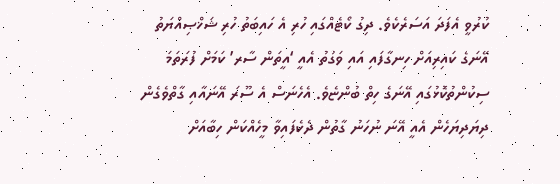ކުރުވީ އެފަދަ އަސަރެކެވެ. ދިގު ކޯޓެއްގައި ހުރި އެ ހައިބަތު ހުރި ޝަޚްޞިއްޔަތު އޭނަގެ ކައިރިއަށް ހިނގާފައި އައި ވަގުތު އެއީ ‘އީތަން ސާރ’ ކަމަށް ފުރަތަމަ ސިކުންތުކޮޅުގައި އޭނަގެ ހިތް ބުންޏެވެ. އެހެނަސް އެ ސޫރަ އޭނައާއި ގާތްވެގެން ދިޔަދިޔަހެން އެއީ އޭނަ ނުހަނު ގާތުން ދެކެފައިވާ މީހެއްކަން ހިބާއަށް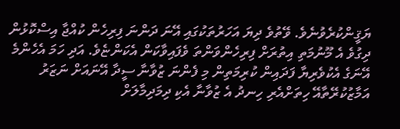ޔަޤީންކުރެވުނެވެ. ވޭތުވެ ދިޔަ އަހަރުތަކުގައި އޭނަ ދަންނަ ފިރިހެން ކުއްޖާ އިސްކޮޅުން ދިގުވެ އެ މޫނުމަތި އިތުރަށް ފިރިހެންވަންތަ ވެފައިވާކަން އެކަންޏެވެ. އަދި ހަމަ އެހެންމެ އޭނަގެ އެކުވެރިޔާ ފަދައިން ކުރިމަތިން މި ފެންނަ ޒުވާނާ ސީދާ އޭނައަށް ނަޒަރު އަމާޒުކުރޭތާއޭ ހިތަށްއެރި ހިނދު އެ ޒުވާނާ އެކި ދިމަދިމާލަށް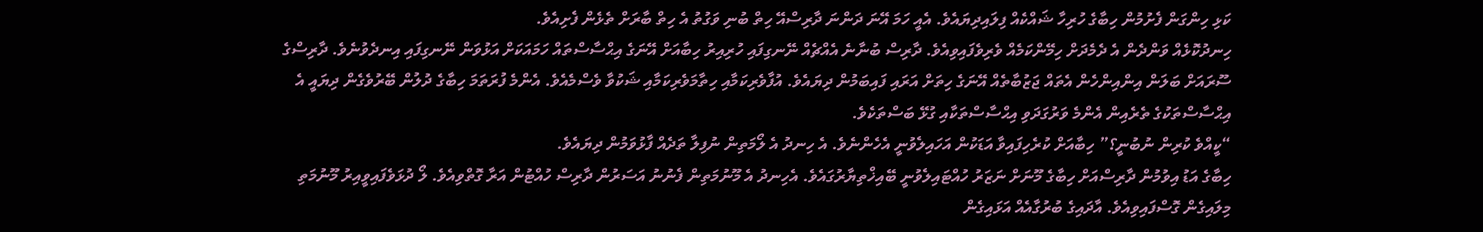ކަޅި ހިންގަން ފެށުމުން ހިބާގެ ހުރިހާ ޝައްކެއް ފިލައިދިޔައެވެ. އެއީ ހަމަ އޭނަ ދަންނަ ދާރިސްއޭ ހިތް ބުނި ވަގުތު އެ ހިތް ބާރަށް ތެޅެން ފެށިއެވެ.
ހިނދުކޮޅެއް ވަންދެން އެ ދެމެދަށް ހިމޭންކަމެއް ވެރިވެފައިވިއެވެ. ދާރިސް ބުނާނެ އެއްޗެއް ނޭނގިފައި ހުރިއިރު ހިބާއަށް އޭނަގެ އިޙްސާސްތައް ހަމައަކަށް އަޅުވަން ނޭނގިފައި އިނދެވުނެވެ. ދާރިސްގެ ސޫރައަށް ބަލަން އިންއިންހެން އެތައް ޖަޒުބާތެއް އޭނަގެ ހިތަށް އަރައި ފައިބަމުން ދިޔައެވެ. އުފާވެރިކަމާއި ހިތާމަވެރިކަމާއި ޝަކުވާ ވެސްމެއެވެ. އެންމެ ފުރަތަމަ ހިބާގެ ދުލުން ބޭރުވެގެން ދިޔައީ އެ އިޙްސާސްތަކުގެ ތެރެއިން އެންމެ ވަރުގަދަވި އިޙްސާސްތަކާއި ގުޅޭ ބަސްތަކެވެ.
“ކީއްވެ ކުރިން ނުބުނީ؟” ހިބާއަށް ކުރެހިފައިވާ އަޑަކުން އަހައިލެވުނީ އެހެންނެވެ. އެ ހިނދު އެ ލޯމަތިން ނުފިލާ ތަދެއް ފާޅުވަމުން ދިޔައެވެ.
ހިބާގެ އަޑު އިވުމުން ދާރިސްއަށް ހިބާގެ މޫނަށް ނަޒަރު ހުއްޓައިލެވުނީ ބޭއިޚްތިޔާރުގައެވެ. އެހިނދު އެ މޫނުމަތިން ފެނުނު އަސަރުން ދާރިސް ހުއްޓުން އަރާ ގޮތްވިއެވެ. ލޯ ދުޅަވެފައިވީއިރު މޫނުމަތި މިލައިގެން ގޮސްފައިވިއެވެ. އާދައިގެ ބުރުގާއެއް އަޅައިގެން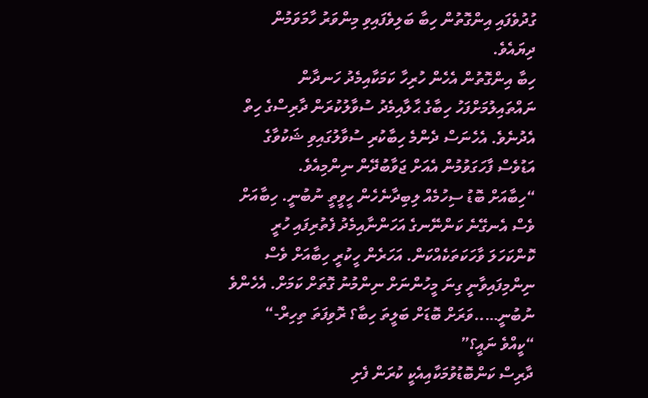ގުދުވެފައި އިންގޮތުން ހިބާ ބަލިވެފައިވި މިންވަރު ހާމަވަމުން ދިޔައެވެ.
ހިބާ އިންގޮތުން އެހެން ހުރިހާ ކަމަކާއިމެދު ހަނދާން ނައްތައިލުމަށްފަހު ހިބާގެ ޙާލާއިމެދު ސުވާލުކުރަން ދާރިސްގެ ހިތް އެދުނެވެ. އެހެނަސް ދެންމެ ހިބާކުރި ސުވާލުގައިވި ޝަކުވާގެ އަޑުވެސް ފާހަގަވުމުން އެއަށް ޖަވާބުދޭން ނިންމިއެވެ.
“ހިބާއަށް ބޮޑު ސިހުމެއް ލިބިދާނެހެން ހީވީތީ ނުބުނީ. ހިބާއަށް ވެސް އެނގޭނެ ކަންނޭނގެ އަހަންނާއިމެދު ފެތުރިފައި ހުރީ ކޮންކަހަލަ ވާހަކަތަކެއްކަން. އަހަރެން ހީކުރީ ހިބާއަށް ވެސް ނިންމިފައިވާނީ ގިނަ މީހުންނަށް ނިންމުނު ގޮތަށް ކަމަށް. އެހެންވެ ނުބުނީ…..ވަރަށް ބޮޑަށް ބަލީތަ ހިބާ؟ ރޮވިފަތަ ތިހިރް-“
“ކީއްވެ ނައީ؟”
ދާރިސް ކަންބޮޑުވުމަކާއިއެކީ ކުރަން ފެށި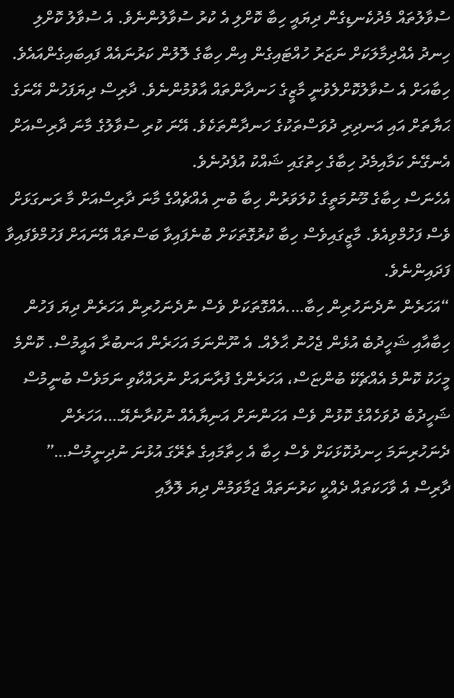ސުވާލުތައް މެދުކެނޑިގެން ދިޔައީ ހިބާ ކޮށްލި އެ ކުރު ސުވާލުންނެވެ. އެ ސުވާލު ކޮށްލި ހިނދު އެއްދިމާލަކަށް ނަޒަރު ހުއްޓައިގެން އިން ހިބާގެ ލޮލުން ކަރުނައެއް ފައިބައިގެންއައެވެ. ހިބާއަށް އެ ސުވާލުކޮށްލެވުނީ މާޒީގެ ހަނދާންތައް އާވުމުންނެވެ. ދާރިސް ދިޔަފަހުން އޭނަގެ ޙަޔާތަށް އައި އަނދިރި ދުވަސްތަކުގެ ހަނދާންތަކެވެ. އޭނަ ކުރި ސުވާލުގެ މާނަ ދާރިސްއަށް އެނގޭނެ ކަމާއިމެދު ހިބާގެ ހިތުގައި ޝައްކު އުފެދުނެވެ.
އެހެނަސް ހިބާގެ މޫނުމަތީގެ ކުލަވަރުން ހިބާ ބުނި އެއްޗެއްގެ މާނަ ދާރިސްއަށް މާ ރަނގަޅަށް ވެސް ފަހުމްވިއެވެ. މާޒީގައިވެސް ހިބާ ކުރުގޮތަކަށް ބުނެފައިވާ ބަސްތައް އޭނައަށް ފަހުމްވެފައިވާ ފަދައިންނެވެ.
“އަހަރެން ނުދެނަހުރިން ހިބާ….އެއްގޮތަކަށް ވެސް ނުދެނަހުރިން އަހަރެން ދިޔަ ފަހުން ހިބާއާއި ޝަހީދުބެ އުޅެން ޖެހުނު ޙާލެއް. އެ ނޫންނަމަ އަހަރެން އަނބުރާ އައީމުސް. ކޮންމެ މީހަކު ކޮންމެ އެއްޗެކޭ ބުންޏަސް، އަހަރެންގެ ފުރާނައަށް ނުރައްކާވި ނަމަވެސް ބުނީމުސް ޝަހީދުބެ ދުވަހެއްގެ ކޮޅުން ވެސް އަހަންނަށް އަނިޔާއެއް ނުކުރާނެއޭ….އަހަރެން ދެނަހުރިނަމަ ހިނދުކޮޅަކަށް ވެސް ހިބާ އެ ހިތާމައިގެ ތެރޭގަ އުޅުނަ ނުދިނީމުސް…” ދާރިސް އެ ވާހަކަތައް ދެއްކީ ކަރުނަތައް ޖަމާވަމުން ދިޔަ ލޮލާއި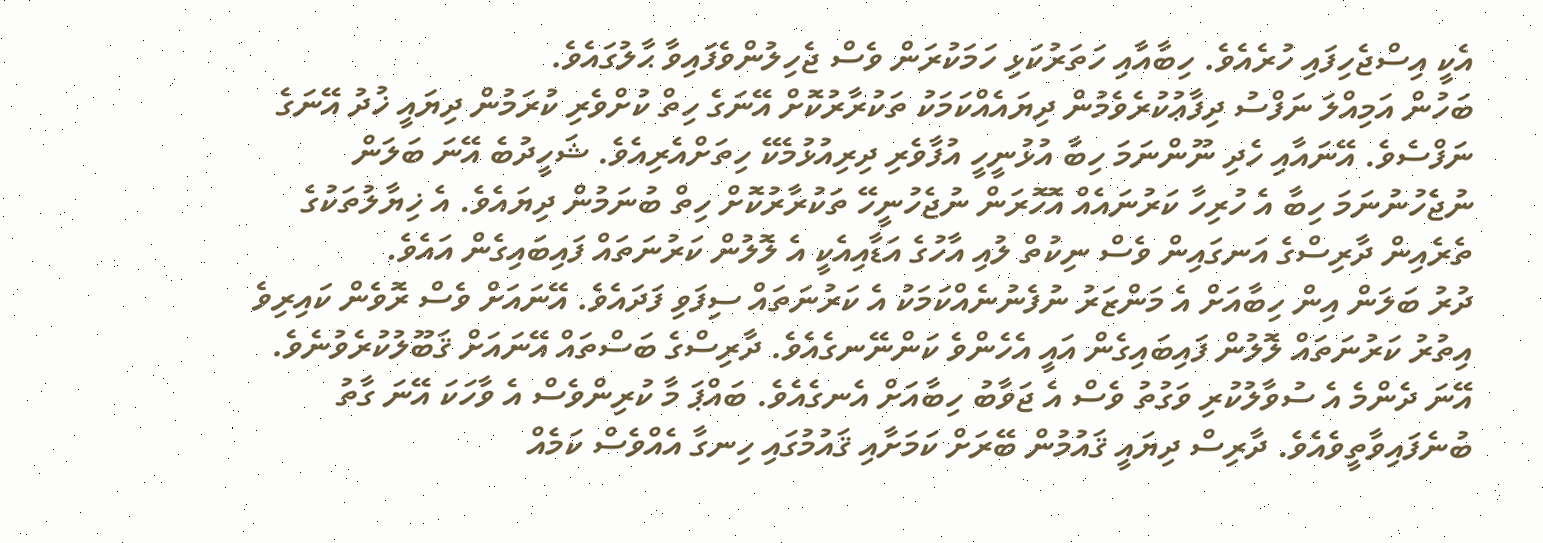އެކީ އިސްޖެހިފައި ހުރެއެވެ. ހިބާއާއި ހަތަރުކަޅި ހަމަކުރަން ވެސް ޖެހިލުންވެފައިވާ ޙާލުގައެވެ.
ބަހުން އަމިއްލަ ނަފްސު ދިފާޢުކުރެވެމުން ދިޔައެއްކަމަކު ތަކުރާރުކޮށް އޭނަގެ ހިތް ކުށްވެރި ކުރަމުން ދިޔައީ ޚުދު އޭނަގެ ނަފްސެވެ. އޭނައާއި ހެދި ނޫންނަމަ ހިބާ އުޅުނީހީ އުފާވެރި ދިރިއުޅުމެކޭ ހިތަށްއެރިއެވެ. ޝަހީދުބެ އޭނަ ބަލަން ނުޖެހުނުނަމަ ހިބާ އެ ހުރިހާ ކަރުނައެއް އޮހޮރަން ނުޖެހުނީހޭ ތަކުރާރުކޮށް ހިތް ބުނަމުން ދިޔައެވެ. އެ ޚިޔާލުތަކުގެ ތެރެއިން ދާރިސްގެ އަނގައިން ވެސް ނިކުތް ލުއި އާހުގެ އަޑާއިއެކީ އެ ލޮލުން ކަރުނަތައް ފައިބައިގެން އައެވެ.
ދުރު ބަލަން އިން ހިބާއަށް އެ މަންޒަރު ނުފެނުނެއްކަމަކު އެ ކަރުނަތައް ސިފަވި ފަދައެވެ. އޭނައަށް ވެސް ރޮވެން ކައިރިވެ އިތުރު ކަރުނަތައް ލޮލުން ފައިބައިގެން އައީ އެހެންވެ ކަންނޭނގެއެވެ. ދާރިސްގެ ބަސްތައް އޭނައަށް ޤަބޫލުކުރެވުނެވެ. އޭނަ ދެންމެ އެ ސުވާލުކުރި ވަގުތު ވެސް އެ ޖަވާބު ހިބާއަށް އެނގެއެވެ. ބައްޕަ މާ ކުރިންވެސް އެ ވާހަކަ އޭނަ ގާތު ބުނެފައިވާތީވެއެވެ. ދާރިސް ދިޔައީ ޤައުމުން ބޭރަށް ކަމަށާއި ޤައުމުގައި ހިނގާ އެއްވެސް ކަމެއް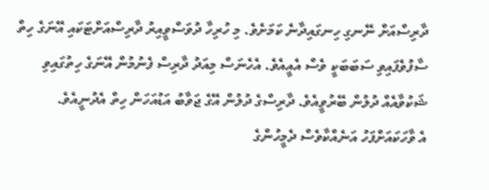ދާރިސްއަށް ނޭނގި ހިނގައިދާނެ ކަމަށެވެ. މި ހުރިހާ ދުވަސްވީއިރު ދާރިސްއަށްޓަކައި އޭނަގެ ހިތް ސާފުވެފައިވި ސަބަބަކީ ވެސް އެއީއެވެ. އެހެނަސް މިއަދު ދާރިސް ފެނުމުން އޭނަގެ ހިތުގައިވި ޝަކުވާއެއް ދުލުން ބޭރުވީއެވެ. ދާރިސްގެ ދުލުން އޭގެ ޖަވާބު އަޑުއަހަން ހިތް އެދުނީއެވެ.
އެ ވާހަކައަށްފަހު އަނެއްކާވެސް ދެމީހުންގެ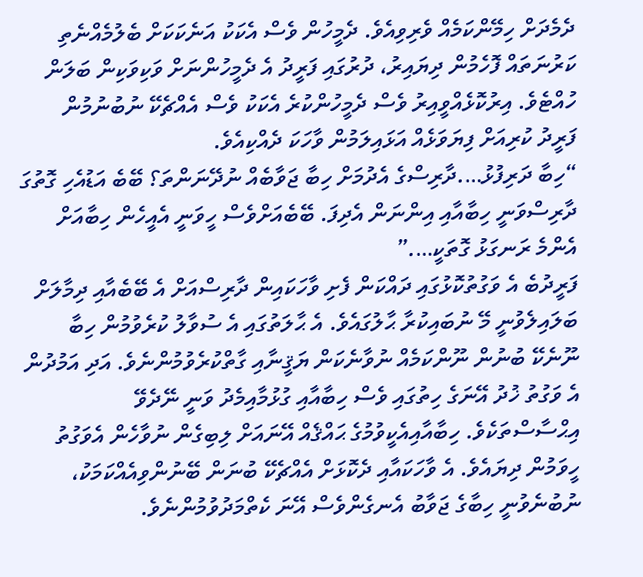ދެމެދަށް ހިމޭންކަމެއް ވެރިވިއެވެ. ދެމީހުން ވެސް އެކަކު އަނެކަކަށް ބެލުމެއްނެތި ކަރުނަތައް ފޮހެމުން ދިޔައިރު، ދުރުގައި ފަރީދު އެ ދެމީހުންނަށް ވަކިވަކިން ބަލަން ހުއްޓެވެ. އިރުކޮޅެއްވީއިރު ވެސް ދެމީހުންކުރެ އެކަކު ވެސް އެއްޗެކޭ ނުބުނުމުން ފަރީދު ކުރިއަށް ފިޔަވަޅެއް އަޅައިލަމުން ވާހަކަ ދެއްކިއެވެ.
“ހިބާ ދަރިފުޅު….ދާރިސްގެ އެދުމަށް ހިބާ ޖަވާބެއް ނުދޭނަންތަ؟ ބޭބެ އަޑުއެހި ގޮތުގަ ދާރިސްވަނީ ހިބާއާއި އިންނަން އެދިފަ. ބޭބެއަށްވެސް ހީވަނީ އެއީހެން ހިބާއަށް އެންމެ ރަނގަޅު ގޮތަކީ….”
ފަރީދުބެ އެ ވަގުތުކޮޅުގައި ދައްކަން ފެށި ވާހަކައިން ދާރިސްއަށް އެ ބޭބެއާއި ދިމާލަށް ބަލައިލެވުނީ މޭ ނުބައިކުރާ ޙާލުގައެވެ. އެ ޙާލަތުގައި އެ ސުވާލު ކުރެވުމުން ހިބާ ނޫނެކޭ ބުނުން ނޫންކަމެއް ނުވާނެކަން ޔަޤީނާއި ގާތްކުރެވުމުންނެވެ. އަދި އަމުދުން އެ ވަގުތު ޚުދު އޭނަގެ ހިތުގައި ވެސް ހިބާއާއި ގުޅުމާއިމެދު ވަނީ ނޭދެވޭ އިޙްސާސްތަކެވެ. ހިބާއާއިއެކީވުމުގެ ޙައްޤެއް އޭނައަށް ލިބިގެން ނުވާހެން އެވަގުތު ހީވަމުން ދިޔައެވެ. އެ ވާހަކައާއި ދެކޮޅަށް އެއްޗެކޭ ބުނަން ބޭނުންވިއެއްކަމަކު، ނުބުނެވުނީ ހިބާގެ ޖަވާބު އެނގެންވެސް އޭނަ ކެތްމަދުވުމުންނެވެ.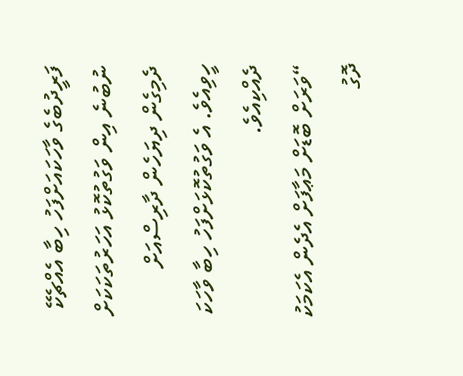ފަރީދުބެގެ ވާހަކައަށްފަހު ހިބާ އެއްޗެކޭ ނުބުނެ އިން ވަގުތުކޮޅު އަހަރުތަކަކަށް ދެމިގެން ދިޔަހެން ދާރިސްއަށް ހީވިއެވެ. އެ ވަގުތުކޮޅަށްފަހު ހިބާ ވާހަކަ ދެއްކިއެވެ.
“ވަރަށް ބޮޑަށް މަޢާފަށް އެދެން އެކަމަކު ދޮގު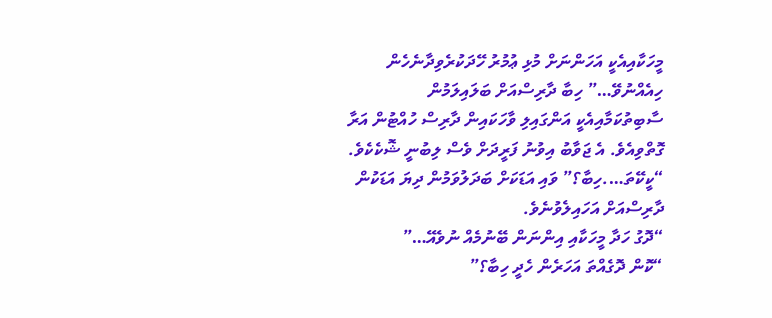މީހަކާއިއެކީ އަހަންނަށް މުޅި ޢުމުރު ހޭދަކުރެވިދާނެހެން ހިއެއްނުވޭ…” ހިބާ ދާރިސްއަށް ބަލައިލަމުން ސާބިތުކަމާއިއެކީ އަންގައިލި ވާހަކައިން ދާރިސް ހުއްޓުން އަރާ ގޮތްވިއެވެ. އެ ޖަވާބު އިވުނު ފަރީދަށް ވެސް ލިބުނީ ޝޮކެކެވެ.
“ކީކޭތަ….ހިބާ؟” ވައި އަޑަކަށް ބަދަލުވަމުން ދިޔަ އަޑަކުން ދާރިސްއަށް އަހައިލެވުނެވެ.
“ދޮގު ހަދާ މީހަކާއި އިންނަން ބޭނުމެއް ނުވެއޭ…”
“ކޮން ދޮގެއްތަ އަހަރެން ހެދީ ހިބާ؟”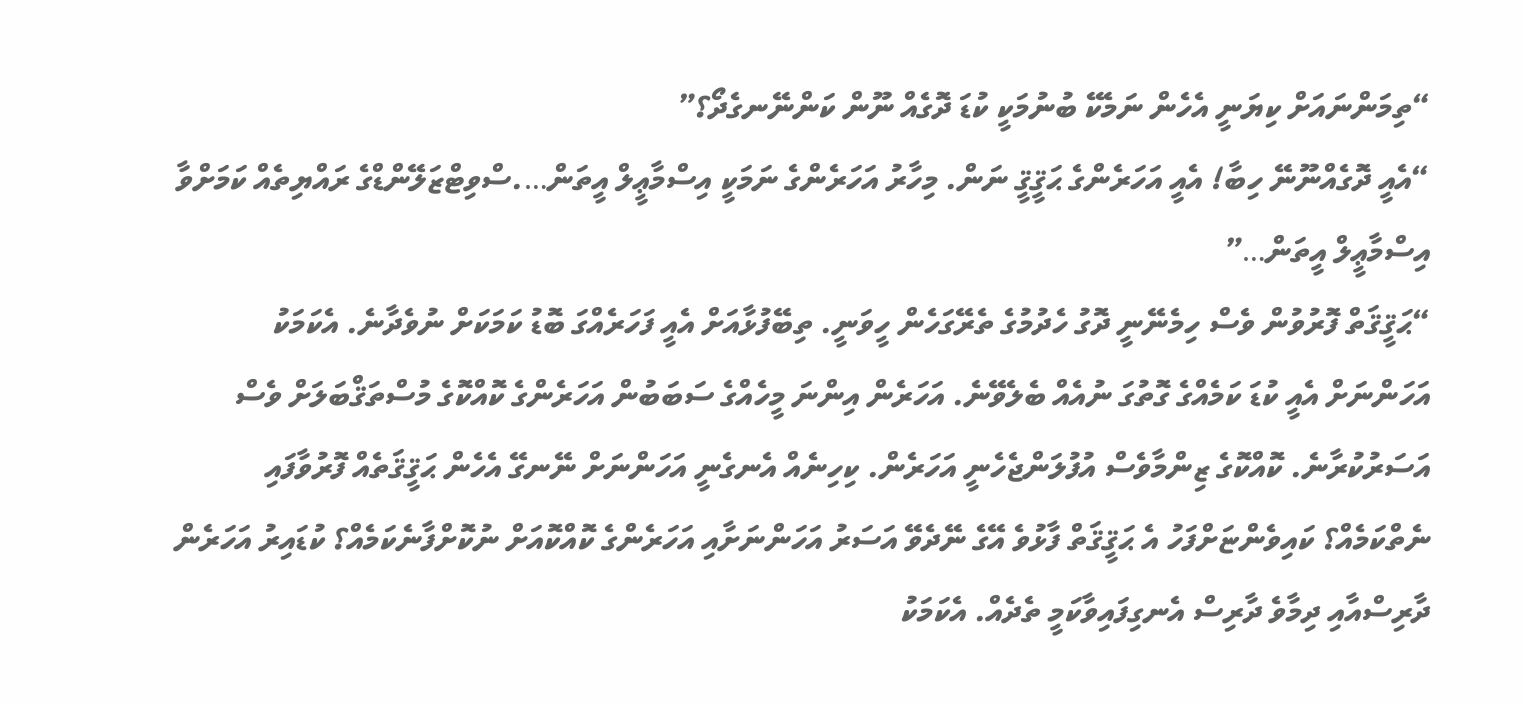“ތިމަންނައަށް ކިޔަނީ އެހެން ނަމެކޭ ބުނުމަކީ ކުޑަ ދޮގެއް ނޫން ކަންނޭނގެދޯ؟”
“އެއީ ދޮގެއްނޫނޭ ހިބާ! އެއީ އަހަރެންގެ ޙަޤީޤީ ނަން. މިހާރު އަހަރެންގެ ނަމަކީ އިސްމާޢީލް އީތަން….ސްވިޓްޒަލޭންޑްގެ ރައްޔިތެއް ކަމަށްވާ އިސްމާޢީލް އީތަން…”
“ޙަޤީޤަތް ފޮރުވުން ވެސް ހިމެނޭނީ ދޮގު ހެދުމުގެ ތެރޭގަހެން ހީވަނީ. ތިބޭފުޅާއަށް އެއީ ފަހަރެއްގަ ބޮޑު ކަމަކަށް ނުވެދާނެ. އެކަމަކު އަހަންނަށް އެއީ ކުޑަ ކަމެއްގެ ގޮތުގަ ނުއެއް ބެލެވޭނެ. އަހަރެން އިންނަ މީހެއްގެ ސަބަބުން އަހަރެންގެ ކޮއްކޮގެ މުސްތަޤްބަލަށް ވެސް އަސަރުކުރާނެ. ކޮއްކޮގެ ޒިންމާވެސް އުފުލަންޖެހެނީ އަހަރެން. ކިހިނެއް އެނގެނީ އަހަންނަށް ނޭނގޭ އެހެން ޙަޤީޤަތެއް ފޮރުވާފައި ނެތްކަމެއް؟ ކައިވެންޏަށްފަހު އެ ޙަޤީޤަތް ފާޅުވެ އޭގެ ނޭދެވޭ އަސަރު އަހަންނަށާއި އަހަރެންގެ ކޮއްކޮއަށް ނުކޮށްފާނެކަމެއް؟ ކުޑައިރު އަހަރެން ދާރިސްއާއި ދިމާވެ ދާރިސް އެނގިފައިވާކަމީ ތެދެއް. އެކަމަކު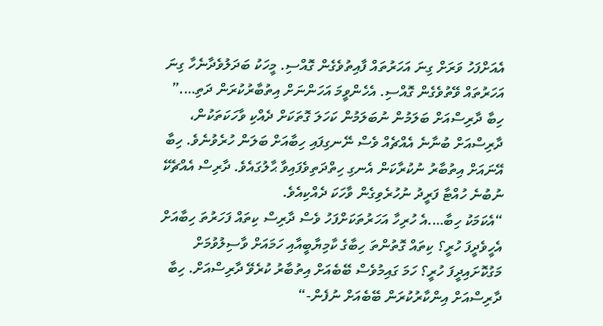އެއަށްފަހު ވަރަށް ގިނަ އަހަރުތައް ފާއިތުވެގެން ގޮއްސި. މީހަކު ބަދަލުވެދާނެހާ ގިނަ އަހަރުތައް ވޭތުވެގެން ގޮއްސި. އެހެންވީމަ އަހަންނަށް އިތުބާރުކުރަން ދަތި….”
ހިބާ ދާރިސްއަށް ބަލަމުން ނުބަލަމުން ކަހަލަ ގޮތަކަށް ދެއްކި ވާހަކަތަކުން، ދާރިސްއަށް ބުނާނެ އެއްޗެއް ވެސް ނޭނގިފައި ހިބާއަށް ބަލަން ހުރެވުނެވެ. ހިބާ އޭނައަށް އިތުބާރު ނުކުރާކަން އެނގި ހިތްދަތިވެފައިވާ ޙާލުގައެވެ. ދާރިސް އެއްޗެކޭ ނުބުނެ ހުއްޓާ ފަރީދު ނުހުރެވިގެން ވާހަކަ ދެއްކިއެވެ.
“އެކަމަކު ހިބާ….އެ ހުރިހާ އަހަރުތަކަށްފަހު ވެސް ދާރިސް ކިތައް ފަހަރުތަ ހިބާއަށް އެހީވެދީފަ ހުރީ؟ ކިތައް ގޮތުންތަ ހިބާގެ ކާމިޔާބީއާއި ހަމައަށް ވާސިލުވުމަށް މަގުކޮށައިދީފަ ހުރީ؟ ހަމަ ގައިމުވެސް ބޭބެއަށް އިތުބާރު ކުރެވޭ ދާރިސްއަށް. ހިބާ ދާރިސްއަށް އިންކާރުކުރަން ބޭބެއަށް ނުފެން-“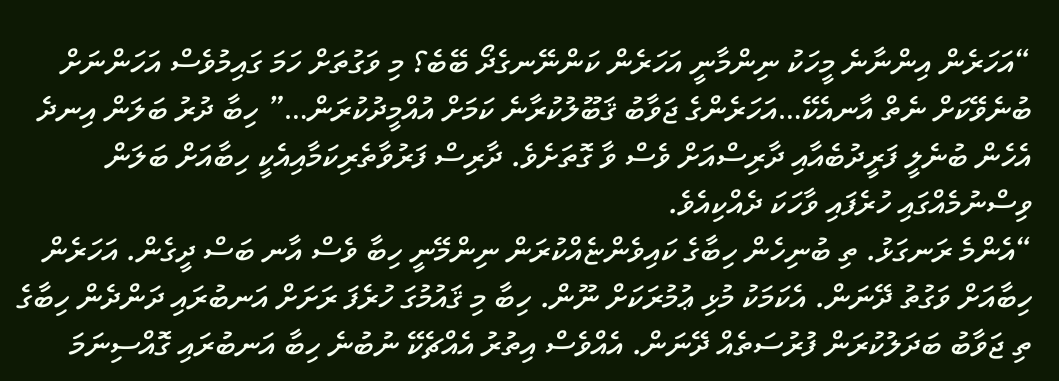“އަހަރެން އިންނާނެ މީހަކު ނިންމާނީ އަހަރެން ކަންނޭނގެދޯ ބޭބެ؟ މި ވަގުތަށް ހަމަ ގައިމުވެސް އަހަންނަށް ބުނެވޭކަށް ނެތް އާނއެކޭ…އަހަރެންގެ ޖަވާބު ޤަބޫލުކުރާނެ ކަމަށް އުއްމީދުކުރަން…” ހިބާ ދުރު ބަލަން އިނދެ އެހެން ބުނެލީ ފަރީދުބެއާއި ދާރިސްއަށް ވެސް ވާ ގޮތަށެވެ. ދާރިސް ފަރުވާތެރިކަމާއިއެކީ ހިބާއަށް ބަލަން ވިސްނުމެއްގައި ހުރެފައި ވާހަކަ ދެއްކިއެވެ.
“އެންމެ ރަނގަޅު. ތި ބުނިހެން ހިބާގެ ކައިވެންޏެއްކުރަން ނިންމޭނީ ހިބާ ވެސް އާނ ބަސް ދީގެން. އަހަރެން ހިބާއަށް ވަގުތު ދޭނަން. އެކަމަކު މުޅި ޢުމުރަކަށް ނޫން. ހިބާ މި ޤައުމުގަ ހުރެފަ ރަށަށް އަނބުރައި ދަންދެން ހިބާގެ ތި ޖަވާބު ބަދަލުކުރަން ފުރުސަތެއް ދޭނަން. އެއްވެސް އިތުރު އެއްޗެކޭ ނުބުނެ ހިބާ އަނބުރައި ގޮއްސިނަމަ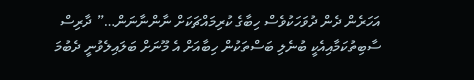އަހަރެން ދެން ދުވަހަކުވެސް ހިބާގެ ކުރިމައްޗަކަށް ނާންނާނަން…” ދާރިސް ސާބިތުކަމާއިއެކީ ބުނެލި ބަސްތަކުން ހިބާއަށް އެ މޫނަށް ބަލައިލެވުނީ ދެބުމަ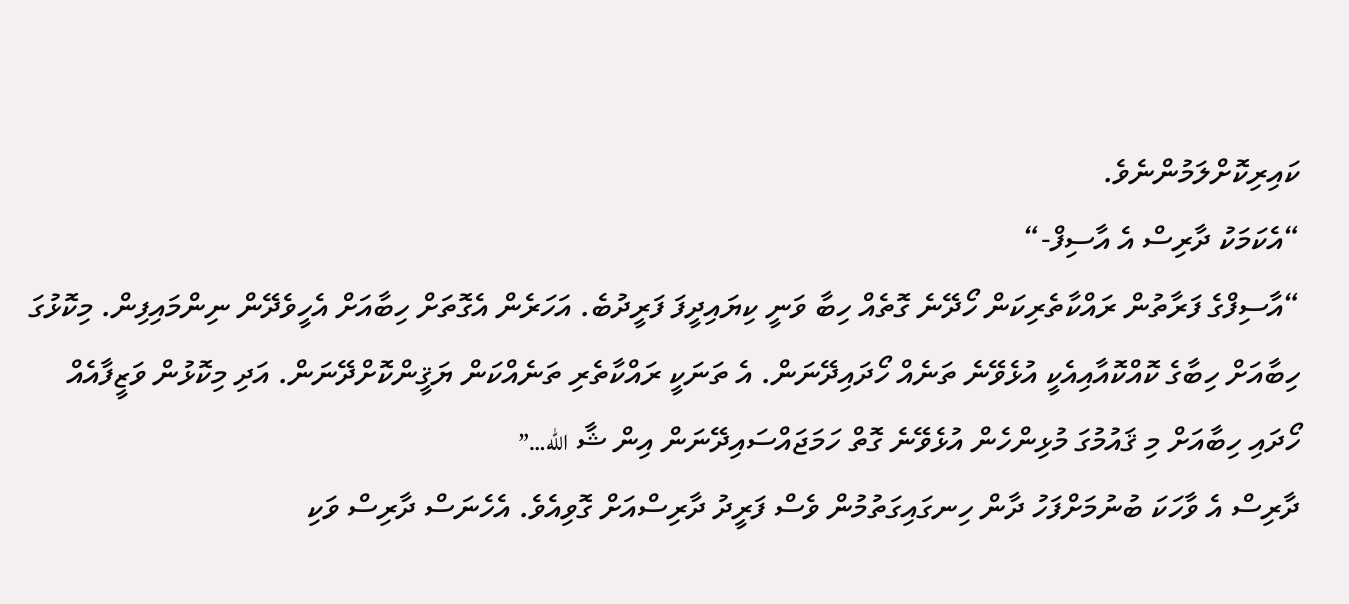ކައިރިކޮށްލަމުންނެވެ.
“އެކަމަކު ދާރިސް އެ އާސިފް-“
“އާސިފްގެ ފަރާތުން ރައްކާތެރިކަން ހޯދޭނެ ގޮތެއް ހިބާ ވަނީ ކިޔައިދީފަ ފަރީދުބެ. އަހަރެން އެގޮތަށް ހިބާއަށް އެހީވެދޭން ނިންމައިފިން. މިކޮޅުގަ ހިބާއަށް ހިބާގެ ކޮއްކޮއާއިއެކީ އުޅެވޭނެ ތަނެއް ހޯދައިދޭނަން. އެ ތަނަކީ ރައްކާތެރި ތަނެއްކަން ޔަޤީންކޮށްދޭނަން. އަދި މިކޮޅުން ވަޒީފާއެއް ހޯދައި ހިބާއަށް މި ޤައުމުގަ މުޅިންހެން އުޅެވޭނެ ގޮތް ހަމަޖައްސައިދޭނަން އިން ޝާ الله…”
ދާރިސް އެ ވާހަކަ ބުނުމަށްފަހު ދާން ހިނގައިގަތުމުން ވެސް ފަރީދު ދާރިސްއަށް ގޮވިއެވެ. އެހެނަސް ދާރިސް ވަކި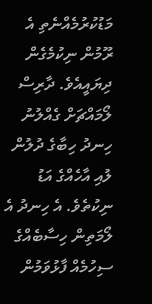މަޑުކުރުމެއްނެތި އެ ރޫމުން ނިކުމެގެން ދިޔައީއެވެ. ދާރިސް ލޯމައްޗަށް ގެއްލުނު ހިނދު ހިބާގެ ދުލުން ލުއި އާހެއްގެ އަޑު ނިކުތެވެ. އެ ހިނދު އެ ލޯމަތިން ހިސާބެއްގެ ސިހުމެއް ފާޅުވަމުން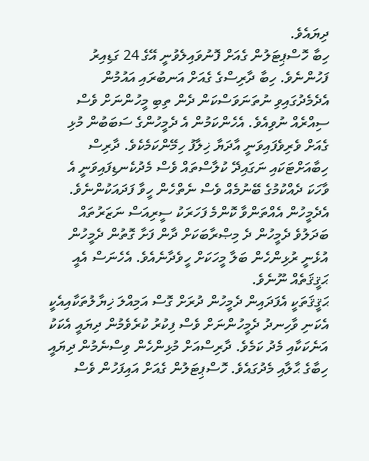ދިޔައެވެ.
ހިބާ ހޮސްޕިޓަލުން ގެއަށް ފޮނުވައިލެވުނީ އޭގެ 24 ގަޑިއިރު ފަހުންނެވެ. ހިބާ ދާރިސްގެ ގެއަށް އަނބުރައި އައުމުން އެދެމެދުގައިވި ނުތަނަވަސްކަން ދެން ތިބި މީހުންނަށް ވެސް ސިއްރެއް ނުވިއެވެ. އެހެންކަމުން އެ ދެމީހުންގެ ސަބަބުން މުޅި ގެއަށް ވެރިވެފައިވަނީ އާދަޔާ ޚިލާފު ހިމޭންކަމެކެވެ. ދާރިސް ހިބާއަށްޓަކައި ނަގައިދޭ ކުލާސްތައް ވެސް މެދުކެނޑިފައިވަނީ އެ ވާހަކަ ދެއްކުމުގެ ބޭނުމެއް ވެސް ނެތްހެން ހީވާ ފަދައަކުންނެވެ. އެދެމީހުން އެއްތަންވާ ކޮންމެ ފަހަރަކު ސީރިއަސް ނަޒަރުތައް ބަދަލުވެ ދެމީހުން ދެ މިޞްރާބަކަށް ދާން ފަށާ ގޮތުން ދެމީހުން އުޅެނީ ރުޅިންހެން ބަލާ މީހަކަށް ހީވެދާނެއެވެ. އެހެނަސް އެއީ ޙަޤީޤަތެއް ނޫނެވެ.
ޙަޤީޤަތަކީ އެފަދައިން ދެމީހުން ދުރަށް ގޮސް އަމިއްލަ ޚިޔާލުތަކާއިއެކީ އެކަނި ވާހިނދު ދެމީހުންނަށް ވެސް ފިކުރު ކުރެވެމުން ދިޔައީ އެކަކު އަނެކަކާއި މެދު ކަމެވެ. ދާރިސްއަށް މުޅިންހެން ވިސްނެމުން ދިޔައީ ހިބާގެ ޙާލާއި މެދުގައެވެ. ހޮސްޕިޓަލުން ގެއަށް އައިފަހުން ވެސް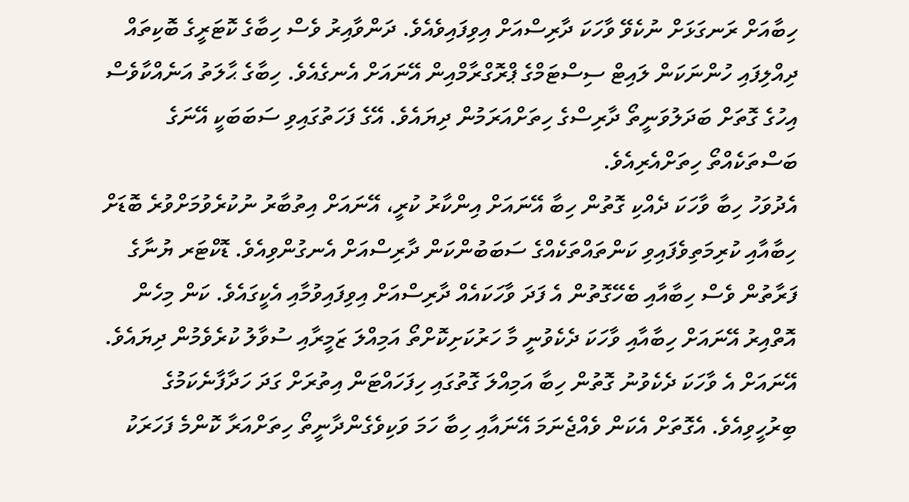ހިބާއަށް ރަނގަޅަށް ނުކެވޭ ވާހަކަ ދާރިސްއަށް އިވިފައިވެއެވެ. ދަންވާއިރު ވެސް ހިބާގެ ކޮޓަރީގެ ބޮކިތައް ދިއްލިފައި ހުންނަކަން ލައިޓް ސިސްޓަމްގެ ޕްރޮގްރާމްއިން އޭނައަށް އެނގެއެވެ. ހިބާގެ ޙާލަތު އަނެއްކާވެސް އިހުގެ ގޮތަށް ބަދަލުވަނީތޯ ދާރިސްގެ ހިތަށްއަރަމުން ދިޔައެވެ. އޭގެ ފަހަތުގައިވި ސަބަބަކީ އޭނަގެ ބަސްތަކެއްތޯ ހިތަށްއެރިއެވެ.
އެދުވަހު ހިބާ ވާހަކަ ދެއްކި ގޮތުން ހިބާ އޭނައަށް އިންކާރު ކުރީ، އޭނައަށް އިތުބާރު ނުކުރެވުމަށްވުރެ ބޮޑަށް ހިބާއާއި ކުރިމަތިވެފައިވި ކަންތައްތަކެއްގެ ސަބަބުންކަން ދާރިސްއަށް އެނގުންވިއެވެ. ޑޮކްޓަރ ޔުނާގެ ފަރާތުން ވެސް ހިބާއާއި ބެހޭގޮތުން އެ ފަދަ ވާހަކައެއް ދާރިސްއަށް އިވިފައިވުމާއި އެކީގައެވެ. ކަން މިހެން އޮތްއިރު އޭނައަށް ހިބާއާއި ވާހަކަ ދެކެވުނީ މާ ހަރުކަށިކޮށްތޯ އަމިއްލަ ޒަމީރާއި ސުވާލު ކުރެވެމުން ދިޔައެވެ. އޭނައަށް އެ ވާހަކަ ދެކެވުނު ގޮތުން ހިބާ އަމިއްލަ ގޮތުގައި ހިފަހައްޓަން އިތުރަށް ގަދަ ހަދާފާނެކަމުގެ ބިރުހީވިއެވެ. އެގޮތަށް އެކަން ވެއްޖެނަމަ އޭނައާއި ހިބާ ހަމަ ވަކިވެގެންދާނީތޯ ހިތަށްއަރާ ކޮންމެ ފަހަރަކު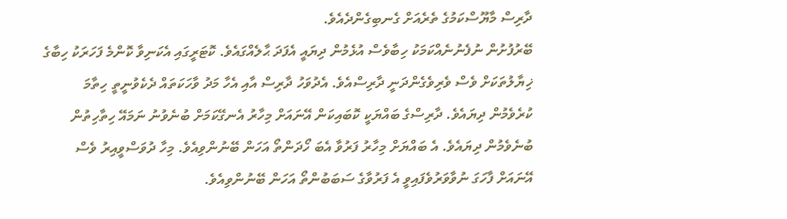ދާރިސް މާޔޫސްކަމުގެ ތެރެއަށް ގެނބިގެންދެއެވެ.
ބޭރުފުށުން ނުފެނުނެއްކަމަކު ހިބާވެސް އުޅެމުން ދިޔައީ އެފަދަ ޙާލެއްގައެވެ. ކޮޓަރީގައި އެކަނިވާ ކޮންމެ ފަހަރަކު ހިބާގެ ޚިޔާލުތަކަށް ވެސް ވެރިވެގެންދަނީ ދާރިސްއެވެ. އެދުވަހު ދާރިސް އާއި އެހާ މަދު ވާހަކަތައް ދެކެވުނީތީ ހިތާމަ ކުރެވެމުން ދިޔައެވެ. ދާރިސްގެ ބައްޔަކީ ކޮބައިކަން އޭނައަށް މިހާރު އެނގޭކަމަށް ބުނެވުނު ނަމައޭ ހިތާހިތުން ބުނެވެމުން ދިޔައެވެ. އެ ބައްޔަށް މިހާރު ފަރުވާ އެބަ ހޯދަންތޯ އަހަން ބޭނުންވިއެވެ. މިހާ ދުވަސްވީއިރު ވެސް އޭނައަށް ފާހަގަ ނުވާވަރުވެފައިވީ އެ ފަރުވާގެ ސަބަބުންތޯ އަހަން ބޭނުންވިއެވެ.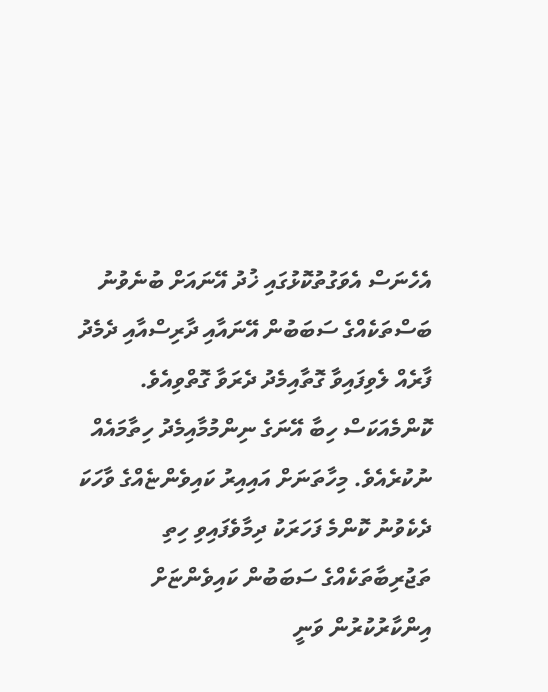އެހެނަސް އެވަގުތުކޮޅުގައި ޚުދު އޭނައަށް ބުނެވުނު ބަސްތަކެއްގެ ސަބަބުން އޭނައާއި ދާރިސްއާއި ދެމެދު ފާރެއް ލެވިފައިވާ ގޮތާއިމެދު ދެރަވާ ގޮތްވިއެވެ. ކޮންމެއަކަސް ހިބާ އޭނަގެ ނިންމުމާއިމެދު ހިތާމައެއް ނުކުރެއެވެ. މިހާތަނަށް އައިއިރު ކައިވެންޏެއްގެ ވާހަކަ ދެކެވުނު ކޮންމެ ފަހަރަކު ދިމާވެފައިވި ހިތި ތަޖުރިބާތަކެއްގެ ސަބަބުން ކައިވެންޏަށް އިންކާރުކުރުން ވަނީ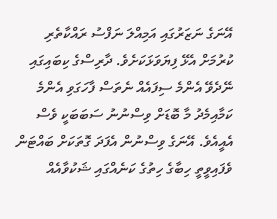އޭނަގެ ނަޒަރުގައި އަމިއްލަ ނަފްސު ރައްކާތެރި ކުރުމަށް އެޅޭ ފިޔަވަޅަކަށެވެ. ދާރިސްގެ ކިބައިގައި ނޭދެވޭ އެންމެ ސިފައެއް ނެތަސް ފާހަގަވި އެންމެ ކަމާއިމެދު މާ ބޮޑަށް ވިސްނުނު ސަބަބަކީ ވެސް އެއީއެވެ. އޭނަގެ ވިސްނުން އެފަދަ ގޮތަކަށް ބައްޓަން ވެފައިވީތީ ހިބާގެ ހިތުގެ ކަނެއްގައި ޝަކުވާއެއް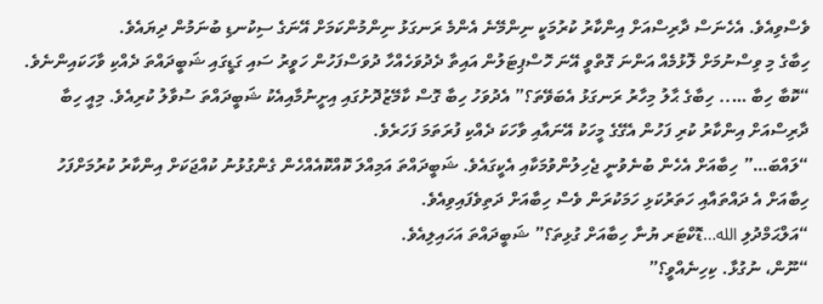ވެސްވިއެވެ. އެހެނަސް ދާރިސްއަށް އިންކާރު ކުރުމަކީ ނިންމޭނެ އެންމެ ރަނގަޅު ނިންމުންކަމަށް އޭނަގެ ސިކުނޑި ބުނަމުން ދިޔައެވެ.
ހިބާގެ މި ވިސްނުމަށް ލޮޅުމެއް އަންނަ ގޮތްވީ އޭނަ ހޮސްޕިޓަލުން އައިތާ ދެދުވަހެއްހާ ދުވަސްފަހުން ހަވީރު ސައި ގަޑީގައި ޝަބީދައްތަ ދެއްކި ވާހަކައިންނެވެ.
“ކޮބާ ހިބާ ….. ހިބާގެ ޙާލު މިހާރު ރަނގަޅު އެބަވޭތަ؟” އެދުވަހު ހިބާ ގޮސް ކާމޭޒުދޮށުގައި އިށީނުމާއިއެކު ޝަބީދައްތަ ސުވާލު ކުރިއެވެ. މިއީ ހިބާ ދާރިސްއަށް އިންކާރު ކުރި ފަހުން އެގޭގެ މީހަކު އޭނައާއި ވާހަކަ ދެއްކި ފުރަތަމަ ފަހަރެވެ.
“ލައްބަ…” ހިބާއަށް އެހެން ބުނެވުނީ ޖެހިލުންވުމަކާއި އެކީގައެވެ. ޝަބީދައްތަ އަމިއްލަ ކޮއްކޮއެއްހެން ގެންގުޅުނު ކުއްޖަކަށް އިންކާރު ކުރުމަށްފަހު ހިބާއަށް އެ ދައްތައާއި ހަތަރުކަޅި ހަމަކުރަން ވެސް ހިބާއަށް ދަތިވެފައިވިއެވެ.
“އަލްޙަމްދުލި الله…ޑޮކްޓަރ ޔުނާ ހިބާއަށް ގުޅިތަ؟” ޝަބީދައްތަ އަހައިލިއެވެ.
“ނޫން، ނުގުޅާ. ކިހިނެއްވީ؟”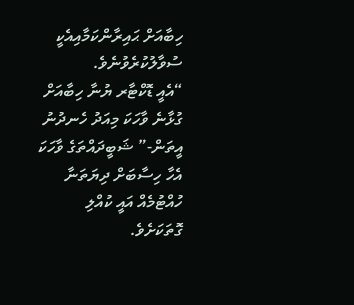ހިބާއަށް ޙައިރާންކަމާއިއެކީ ސުވާލުކުރެވުނެވެ.
“އެއީ ޑޮކްޓާރ ޔުނާ ހިބާއަށް ގުޅާނެ ވާހަކަ މިއަދު ހެނދުނު އީތަން-” ޝަބީދައްތަގެ ވާހަކަ އެހާ ހިސާބަށް ދިޔަތަނާ ހުއްޓުމެއް އައީ ކުއްލި ގޮތަކަށެވެ.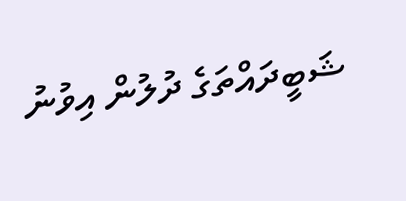ޝަބީދައްތަގެ ދުލުން އިވުނު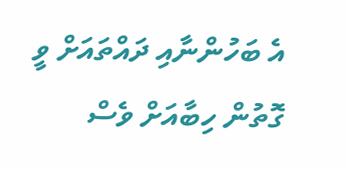އެ ބަހުންނާއި ދައްތައަށް ވީ ގޮތުން ހިބާއަށް ވެސް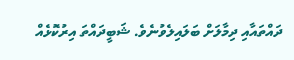ދައްތައާއި ދިމާލަށް ބަލައިލެވުނެވެ. ޝަބީދައްތަ އިރުކޮޅެއް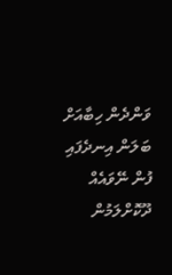ވަންދެން ހިބާއަށް ބަލަން އިނދެފައި ފުން ނޭވައެއް ދޫކޮށްލަމުން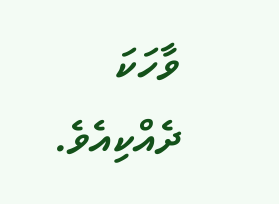ވާހަކަ ދެއްކިއެވެ.